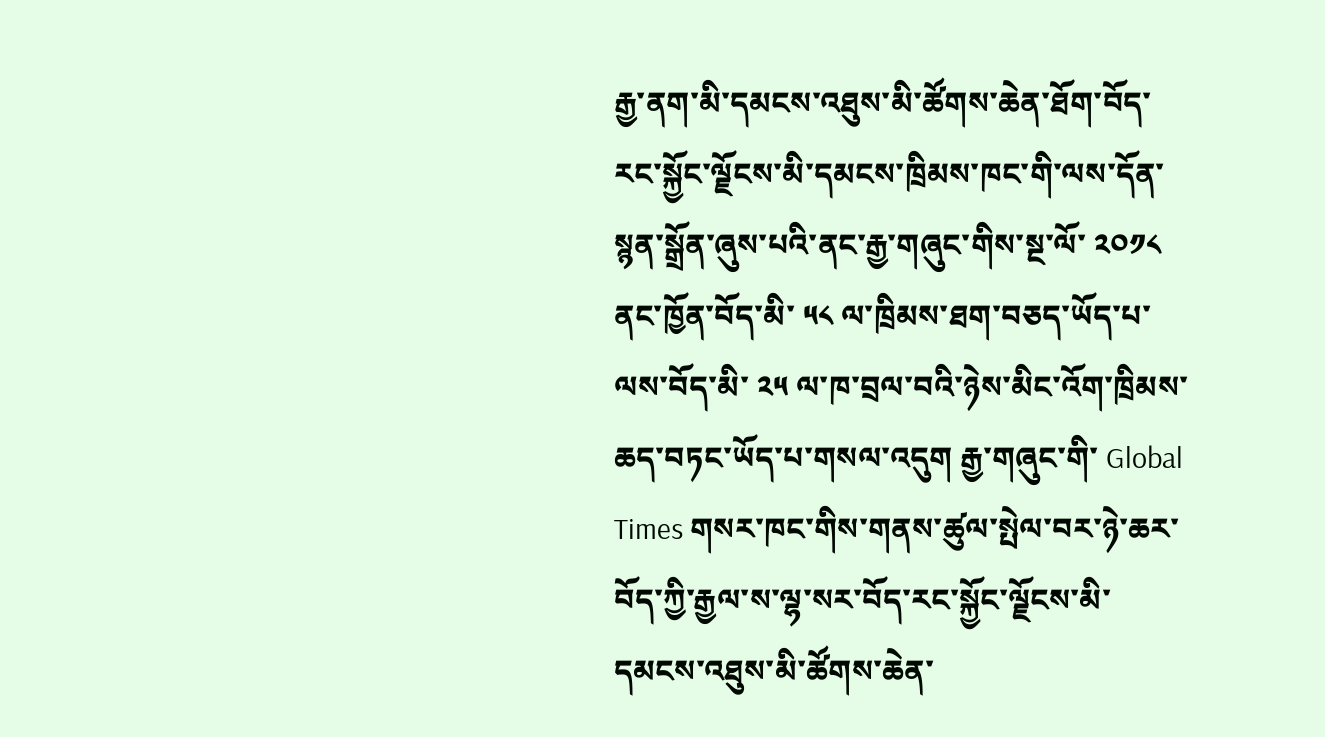རྒྱ་ནག་མི་དམངས་འཐུས་མི་ཚོགས་ཆེན་ཐོག་བོད་རང་སྐྱོང་ལྗོངས་མི་དམངས་ཁྲིམས་ཁང་གི་ལས་དོན་སྙན་སྒྲོན་ཞུས་པའི་ནང་རྒྱ་གཞུང་གིས་སྔ་ལོ་ ༢༠༡༨ ནང་ཁྱོན་བོད་མི་ ༥༨ ལ་ཁྲིམས་ཐག་བཅད་ཡོད་པ་ལས་བོད་མི་ ༢༥ ལ་ཁ་བྲལ་བའི་ཉེས་མིང་འོག་ཁྲིམས་ཆད་བཏང་ཡོད་པ་གསལ་འདུག རྒྱ་གཞུང་གི་ Global Times གསར་ཁང་གིས་གནས་ཚུལ་སྤེལ་བར་ཉེ་ཆར་བོད་ཀྱི་རྒྱལ་ས་ལྷ་སར་བོད་རང་སྐྱོང་ལྗོངས་མི་དམངས་འཐུས་མི་ཚོགས་ཆེན་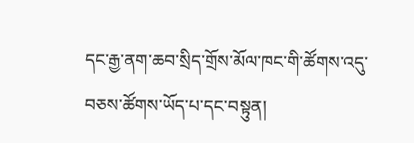དང་རྒྱ་ནག་ཆབ་སྲིད་གྲོས་མོལ་ཁང་གི་ཚོགས་འདུ་བཅས་ཚོགས་ཡོད་པ་དང་བསྟུན།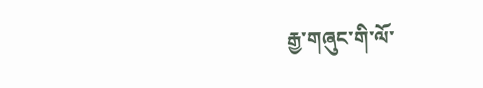རྒྱ་གཞུང་གི་ལོ་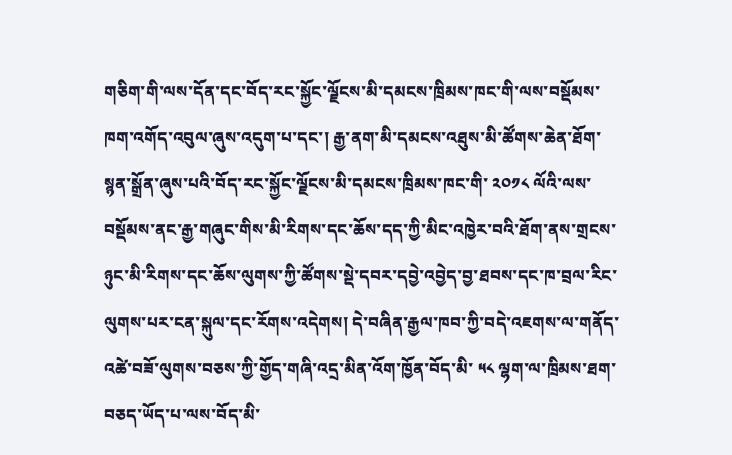གཅིག་གི་ལས་དོན་དང་བོད་རང་སྐྱོང་ལྗོངས་མི་དམངས་ཁྲིམས་ཁང་གི་ལས་བསྡོམས་ཁག་འགོད་འབུལ་ཞུས་འདུག་པ་དང་། རྒྱ་ནག་མི་དམངས་འཐུས་མི་ཚོགས་ཆེན་ཐོག་སྙན་སྒྲོན་ཞུས་པའི་བོད་རང་སྐྱོང་ལྗོངས་མི་དམངས་ཁྲིམས་ཁང་གི་ ༢༠༡༨ ལོའི་ལས་བསྡོམས་ནང་རྒྱ་གཞུང་གིས་མི་རིགས་དང་ཆོས་དད་ཀྱི་མིང་འཁྱེར་བའི་ཐོག་ནས་གྲངས་ཉུང་མི་རིགས་དང་ཆོས་ལུགས་ཀྱི་ཚོགས་སྡེ་དབར་དབྱེ་འབྱེད་བྱ་ཐབས་དང་ཁ་བྲལ་རིང་ལུགས་པར་ངན་སྐུལ་དང་རོགས་འདེགས། དེ་བཞིན་རྒྱལ་ཁབ་ཀྱི་བདེ་འཇགས་ལ་གནོད་འཚེ་བཟོ་ལུགས་བཅས་ཀྱི་གྱོད་གཞི་འདྲ་མིན་འོག་ཁྱོན་བོད་མི་ ༥༨ ལྷག་ལ་ཁྲིམས་ཐག་བཅད་ཡོད་པ་ལས་བོད་མི་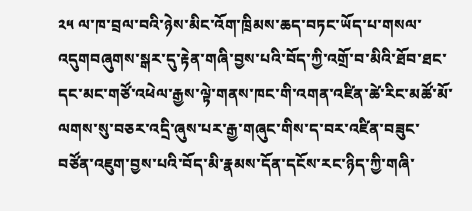༢༥ ལ་ཁ་བྲལ་བའི་ཉེས་མིང་འོག་ཁྲིམས་ཆད་བཏང་ཡོད་པ་གསལ་འདུགབཞུགས་སྒར་དུ་རྟེན་གཞི་བྱས་པའི་བོད་ཀྱི་འགྲོ་བ་མིའི་ཐོབ་ཐང་དང་མང་གཙོ་འཕེལ་རྒྱས་ལྟེ་གནས་ཁང་གི་འགན་འཛིན་ཚེ་རིང་མཚོ་མོ་ལགས་སུ་བཅར་འདྲི་ཞུས་པར་རྒྱ་གཞུང་གིས་ད་བར་འཛིན་བཟུང་བཙོན་འཇུག་བྱས་པའི་བོད་མི་རྣམས་དོན་དངོས་རང་ཉིད་ཀྱི་གཞི་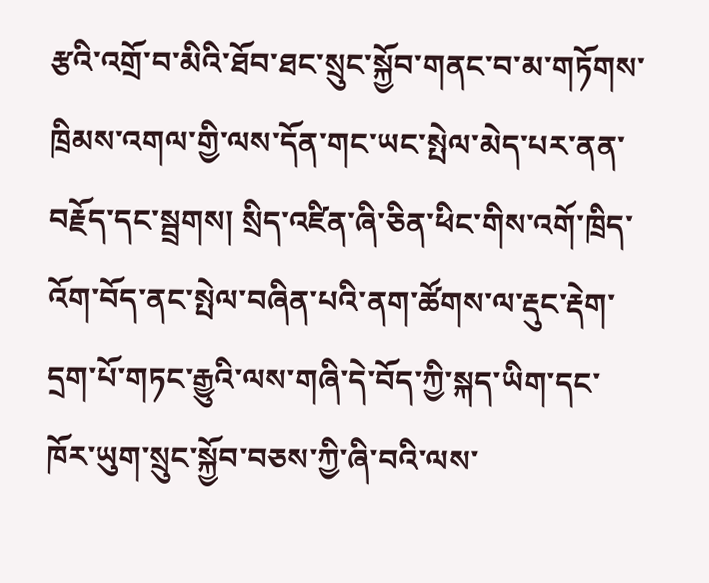རྩའི་འགྲོ་བ་མིའི་ཐོབ་ཐང་སྲུང་སྐྱོབ་གནང་བ་མ་གཏོགས་ཁྲིམས་འགལ་གྱི་ལས་དོན་གང་ཡང་སྤེལ་མེད་པར་ནན་བརྗོད་དང་སྦྲགས། སྲིད་འཛིན་ཞི་ཅིན་ཕིང་གིས་འགོ་ཁྲིད་འོག་བོད་ནང་སྤེལ་བཞིན་པའི་ནག་ཚོགས་ལ་རྡུང་རྡེག་དྲག་པོ་གཏང་རྒྱུའི་ལས་གཞི་དེ་བོད་ཀྱི་སྐད་ཡིག་དང་ཁོར་ཡུག་སྲུང་སྐྱོབ་བཅས་ཀྱི་ཞི་བའི་ལས་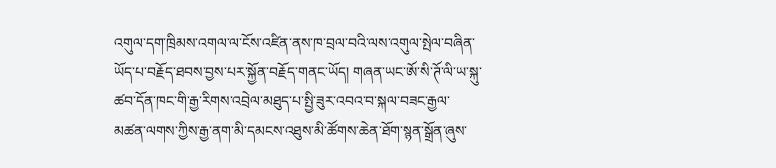འགུལ་དག་ཁྲིམས་འགལ་ལ་ངོས་འཛིན་ནས་ཁ་བྲལ་བའི་ལས་འགུལ་སྤེལ་བཞིན་ཡོད་པ་བརྗོད་ཐབས་བྱས་པར་སྐྱོན་བརྗོད་གནང་ཡོད། གཞན་ཡང་ཨོ་སི་ཊོ་ལི་ཡ་སྐུ་ཚབ་དོན་ཁང་གི་རྒྱ་རིགས་འབྲེལ་མཐུད་པ་སྤྱི་ཟུར་འབའ་བ་སྐལ་བཟང་རྒྱལ་མཚན་ལགས་ཀྱིས་རྒྱ་ནག་མི་དམངས་འཐུས་མི་ཚོགས་ཆེན་ཐོག་སྙན་སྒྲོན་ཞུས་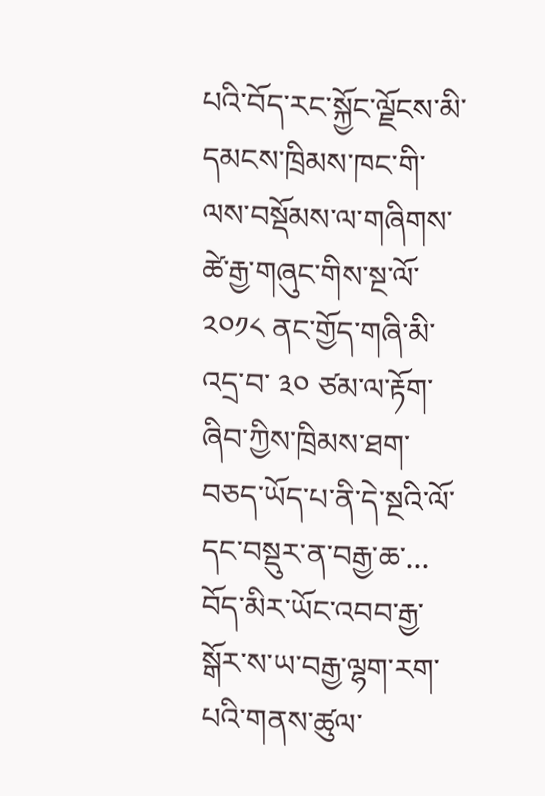པའི་བོད་རང་སྐྱོང་ལྗོངས་མི་དམངས་ཁྲིམས་ཁང་གི་ལས་བསྡོམས་ལ་གཞིགས་ཚེ་རྒྱ་གཞུང་གིས་སྔ་ལོ་ ༢༠༡༨ ནང་གྱོད་གཞི་མི་འདྲ་བ་ ༣༠ ཙམ་ལ་རྟོག་ཞིབ་ཀྱིས་ཁྲིམས་ཐག་བཅད་ཡོད་པ་ནི་དེ་སྔའི་ལོ་དང་བསྡུར་ན་བརྒྱ་ཆ་...
བོད་མིར་ཡོང་འབབ་རྒྱ་སྒོར་ས་ཡ་བརྒྱ་ལྷག་རག་པའི་གནས་ཚུལ་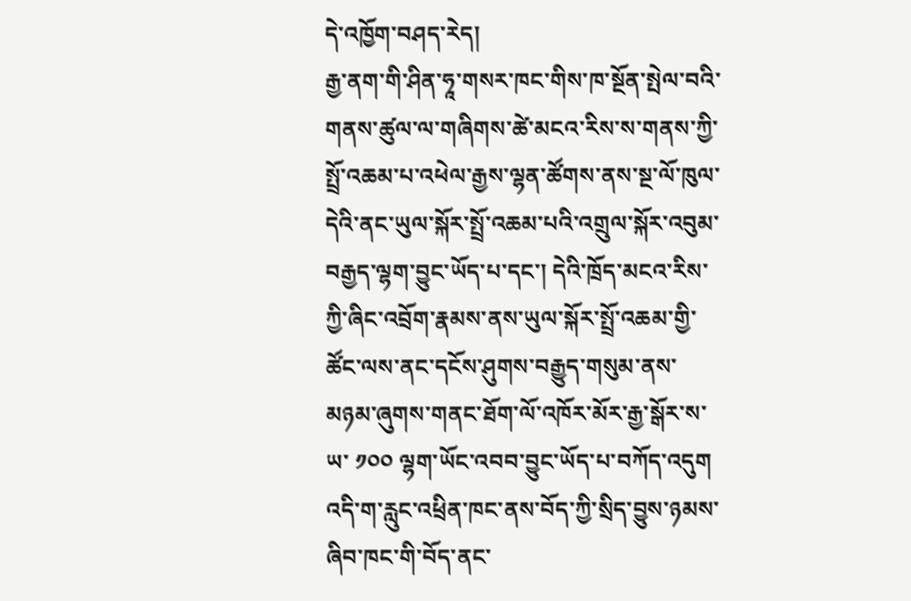དེ་འཁྱོག་བཤད་རེད།
རྒྱ་ནག་གི་ཤིན་ཧཱ་གསར་ཁང་གིས་ཁ་སྔོན་སྤེལ་བའི་གནས་ཚུལ་ལ་གཞིགས་ཚེ་མངའ་རིས་ས་གནས་ཀྱི་སྤྲོ་འཆམ་པ་འཕེལ་རྒྱས་ལྷན་ཚོགས་ནས་སྔ་ལོ་ཁུལ་དེའི་ནང་ཡུལ་སྐོར་སྤྲོ་འཆམ་པའི་འགྲུལ་སྐོར་འབུམ་བརྒྱད་ལྷག་བྱུང་ཡོད་པ་དང་། དེའི་ཁྲོད་མངའ་རིས་ཀྱི་ཞིང་འབྲོག་རྣམས་ནས་ཡུལ་སྐོར་སྤྲོ་འཆམ་གྱི་ཚོང་ལས་ནང་དངོས་ཤུགས་བརྒྱུད་གསུམ་ནས་མཉམ་ཞུགས་གནང་ཐོག་ལོ་འཁོར་མོར་རྒྱ་སྒོར་ས་ཡ་ ༡༠༠ ལྷག་ཡོང་འབབ་བྱུང་ཡོད་པ་བཀོད་འདུག འདི་ག་རླུང་འཕྲིན་ཁང་ནས་བོད་ཀྱི་སྲིད་བྱུས་ཉམས་ཞིབ་ཁང་གི་བོད་ནང་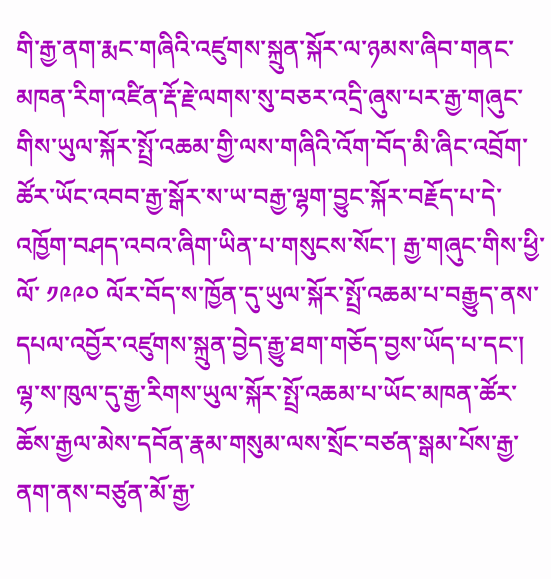གི་རྒྱ་ནག་རྨང་གཞིའི་འཛུགས་སྐྲུན་སྐོར་ལ་ཉམས་ཞིབ་གནང་མཁན་རིག་འཛིན་རྡོ་རྗེ་ལགས་སུ་བཅར་འདྲི་ཞུས་པར་རྒྱ་གཞུང་གིས་ཡུལ་སྐོར་སྤྲོ་འཆམ་གྱི་ལས་གཞིའི་འོག་བོད་མི་ཞིང་འབྲོག་ཚོར་ཡོང་འབབ་རྒྱ་སྒོར་ས་ཡ་བརྒྱ་ལྷག་བྱུང་སྐོར་བརྗོད་པ་དེ་འཁྱོག་བཤད་འབའ་ཞིག་ཡིན་པ་གསུངས་སོང་། རྒྱ་གཞུང་གིས་ཕྱི་ལོ་ ༡༩༩༠ ལོར་བོད་ས་ཁྱོན་དུ་ཡུལ་སྐོར་སྤྲོ་འཆམ་པ་བརྒྱུད་ནས་དཔལ་འབྱོར་འཛུགས་སྐྲུན་བྱེད་རྒྱུ་ཐག་གཅོད་བྱས་ཡོད་པ་དང་།  ལྷ་ས་ཁུལ་དུ་རྒྱ་རིགས་ཡུལ་སྐོར་སྤྲོ་འཆམ་པ་ཡོང་མཁན་ཚོར་ཆོས་རྒྱལ་མེས་དབོན་རྣམ་གསུམ་ལས་སྲོང་བཙན་སྒམ་པོས་རྒྱ་ནག་ནས་བཙུན་མོ་རྒྱ་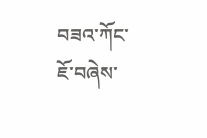བཟའ་ཀོང་ཇོ་བཞེས་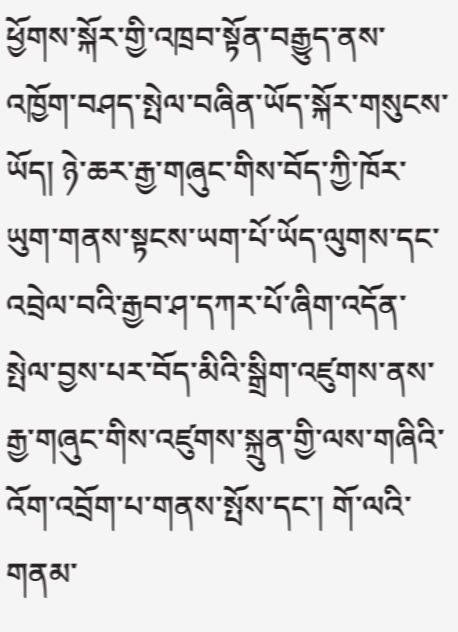ཕྱོགས་སྐོར་གྱི་འཁྲབ་སྟོན་བརྒྱུད་ནས་འཁྱོག་བཤད་སྤེལ་བཞིན་ཡོད་སྐོར་གསུངས་ཡོད། ཉེ་ཆར་རྒྱ་གཞུང་གིས་བོད་ཀྱི་ཁོར་ཡུག་གནས་སྟངས་ཡག་པོ་ཡོད་ལུགས་དང་འབྲེལ་བའི་རྒྱབ་ཤ་དཀར་པོ་ཞིག་འདོན་སྤེལ་བྱས་པར་བོད་མིའི་སྒྲིག་འཛུགས་ནས་རྒྱ་གཞུང་གིས་འཛུགས་སྐྲུན་གྱི་ལས་གཞིའི་འོག་འབྲོག་པ་གནས་སྤོས་དང་། གོ་ལའི་གནམ་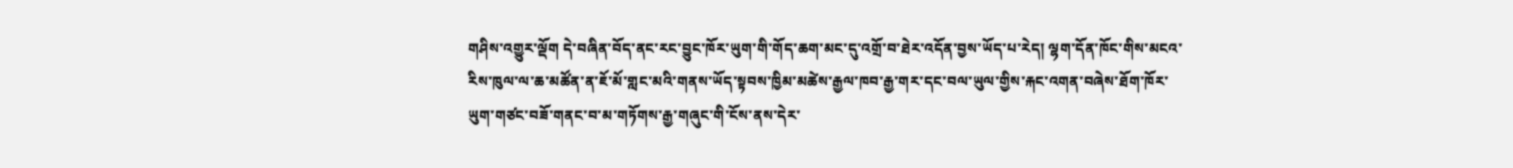གཤིས་འགྱུར་ལྡོག དེ་བཞིན་བོད་ནང་རང་བྱུང་ཁོར་ཡུག་གི་གོད་ཆག་མང་དུ་འགྲོ་བ་ཐེར་འདོན་བྱས་ཡོད་པ་རེད། ལྷག་དོན་ཁོང་གིས་མངའ་རིས་ཁུལ་ལ་ཆ་མཚོན་ན་ཇོ་མོ་གླང་མའི་གནས་ཡོད་སྟབས་ཁྱིམ་མཚེས་རྒྱལ་ཁབ་རྒྱ་གར་དང་བལ་ཡུལ་གྱིས་རྐང་འགན་བཞེས་ཐོག་ཁོར་ཡུག་གཙང་བཟོ་གནང་བ་མ་གཏོགས་རྒྱ་གཞུང་གི་ངོས་ནས་དེར་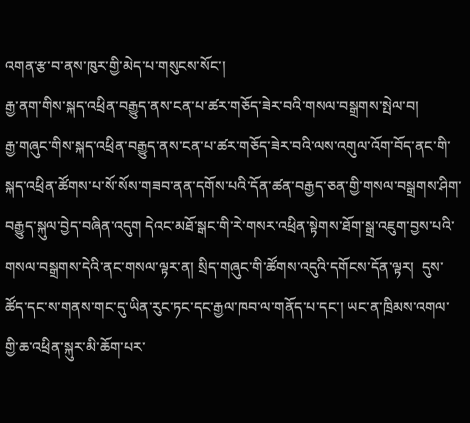འགན་རྩ་བ་ནས་ཁུར་གྱི་མེད་པ་གསུངས་སོང་།
རྒྱ་ནག་གིས་སྐད་འཕྲིན་བརྒྱུད་ནས་ངན་པ་ཚར་གཅོད་ཟེར་བའི་གསལ་བསྒྲགས་སྤེལ་བ།
རྒྱ་གཞུང་གིས་སྐད་འཕྲིན་བརྒྱུད་ནས་ངན་པ་ཚར་གཅོད་ཟེར་བའི་ལས་འགུལ་འོག་བོད་ནང་གི་སྐད་འཕྲིན་ཚོགས་པ་སོ་སོས་གཟབ་ནན་དགོས་པའི་དོན་ཚན་བརྒྱད་ཅན་གྱི་གསལ་བསྒྲགས་ཤིག་བརྒྱུད་སྐུལ་བྱེད་བཞིན་འདུག དེའང་མཐོ་སྒང་གི་རེ་གསར་འཕྲིན་སྟེགས་ཐོག་སྒྲ་འཇུག་བྱས་པའི་གསལ་བསྒྲགས་དེའི་ནང་གསལ་ལྟར་ན། སྲིད་གཞུང་གི་ཚོགས་འདུའི་དགོངས་དོན་ལྟར།  དུས་ཚོད་དང་ས་གནས་གང་དུ་ཡིན་རུང་ཏང་དང་རྒྱལ་ཁབ་ལ་གནོད་པ་དང་། ཡང་ན་ཁྲིམས་འགལ་གྱི་ཆ་འཕྲིན་སྐུར་མི་ཆོག་པར་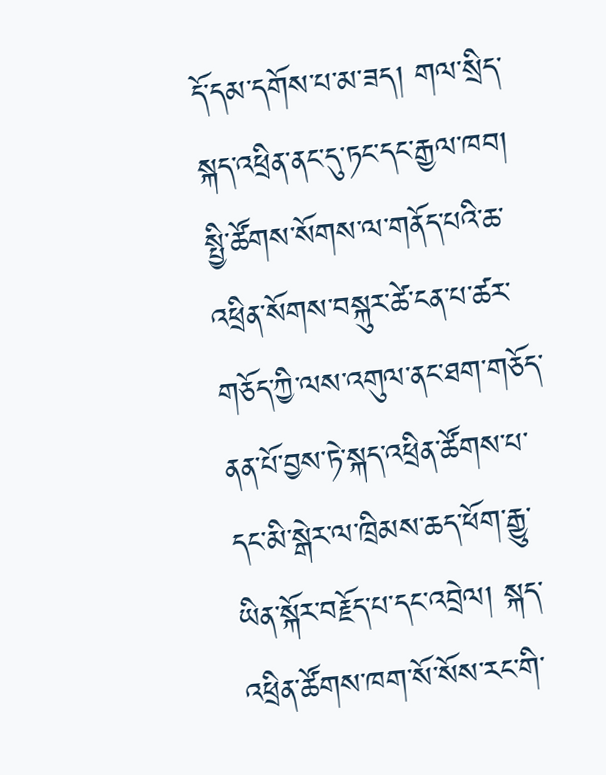དོ་དམ་དགོས་པ་མ་ཟད། གལ་སྲིད་སྐད་འཕྲིན་ནང་དུ་ཏང་དང་རྒྱལ་ཁབ། སྤྱི་ཚོགས་སོགས་ལ་གནོད་པའི་ཆ་འཕྲིན་སོགས་བསྐུར་ཚེ་ངན་པ་ཚར་གཅོད་ཀྱི་ལས་འགུལ་ནང་ཐག་གཅོད་ནན་པོ་བྱས་ཏེ་སྐད་འཕྲིན་ཚོགས་པ་དང་མི་སྒེར་ལ་ཁྲིམས་ཆད་ཕོག་རྒྱུ་ཡིན་སྐོར་བརྗོད་པ་དང་འབྲེལ། སྐད་འཕྲིན་ཚོགས་ཁག་སོ་སོས་རང་གི་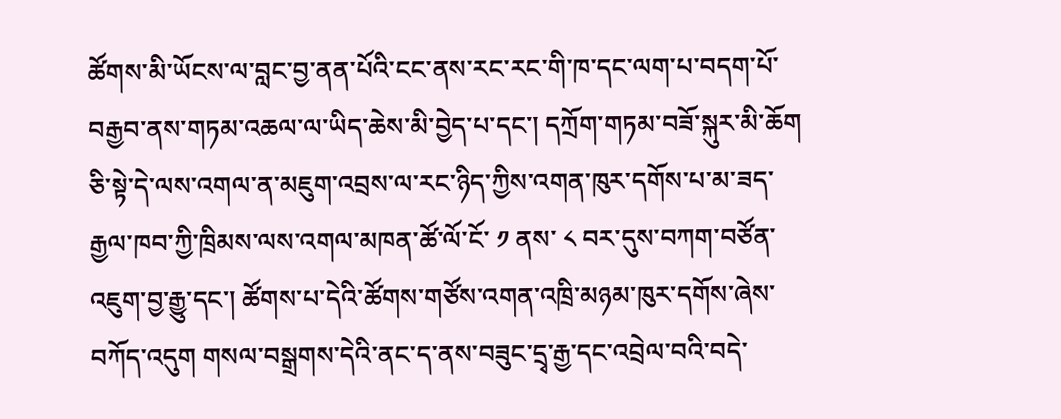ཚོགས་མི་ཡོངས་ལ་བླང་བྱ་ནན་པོའི་ངང་ནས་རང་རང་གི་ཁ་དང་ལག་པ་བདག་པོ་བརྒྱབ་ནས་གཏམ་འཆལ་ལ་ཡིད་ཆེས་མི་བྱེད་པ་དང་། དཀྲོག་གཏམ་བཟོ་སྐུར་མི་ཆོག ཅི་སྟེ་དེ་ལས་འགལ་ན་མཇུག་འབྲས་ལ་རང་ཉིད་ཀྱིས་འགན་ཁུར་དགོས་པ་མ་ཟད་རྒྱལ་ཁབ་ཀྱི་ཁྲིམས་ལས་འགལ་མཁན་ཚོ་ལོ་ངོ་ ༡ ནས་ ༨ བར་དུས་བཀག་བཙོན་འཇུག་བྱ་རྒྱུ་དང་། ཚོགས་པ་དེའི་ཚོགས་གཙོས་འགན་འཁྲི་མཉམ་ཁུར་དགོས་ཞེས་བཀོད་འདུག གསལ་བསྒྲགས་དེའི་ནང་ད་ནས་བཟུང་དྲྭ་རྒྱ་དང་འབྲེལ་བའི་བདེ་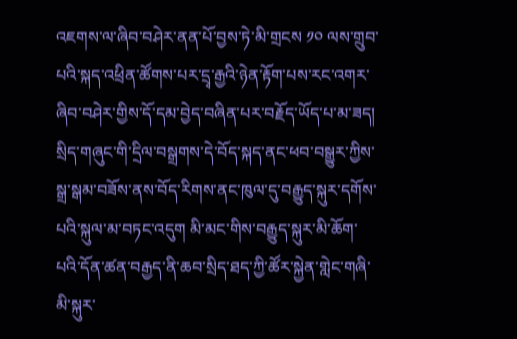འཇགས་ལ་ཞིབ་བཤེར་ནན་པོ་བྱས་ཏེ་མི་གྲངས ༡༠ ལས་གྲུབ་པའི་སྐད་འཕྲིན་ཚོགས་པར་དྲྭ་རྒྱའི་ཉེན་རྟོག་པས་རང་འགར་ཞིབ་བཤེར་གྱིས་དོ་དམ་བྱེད་བཞིན་པར་བརྗོད་ཡོད་པ་མ་ཟད། སྲིད་གཞུང་གི་དྲིལ་བསྒྲགས་དེ་བོད་སྐད་ནང་ཕབ་བསྒྱུར་ཀྱིས་སྒྲ་སྒམ་བཟོས་ནས་བོད་རིགས་ནང་ཁུལ་དུ་བརྒྱུད་སྐུར་དགོས་པའི་སྐུལ་མ་བཏང་འདུག མི་མང་གིས་བརྒྱུད་སྐུར་མི་ཆོག་པའི་དོན་ཚན་བརྒྱད་ནི་ཆབ་སྲིད་ཐད་ཀྱི་ཚོར་སྐྱེན་གླེང་གཞི་མི་སྐུར་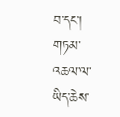བ་དང་། གཏམ་འཆལ་ལ་ཡིད་ཆེས་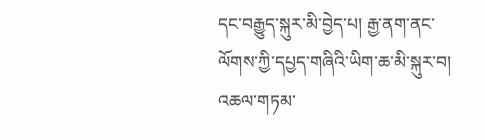དང་བརྒྱུད་སྐུར་མི་བྱེད་པ། རྒྱ་ནག་ནང་ལོགས་ཀྱི་དཔྱད་གཞིའི་ཡིག་ཆ་མི་སྐུར་བ། འཆལ་གཏམ་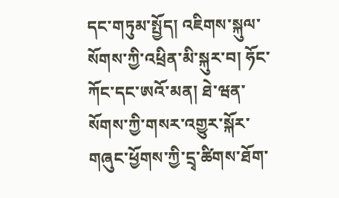དང་གཏུམ་སྤྱོད། འཇིགས་སྐུལ་སོགས་ཀྱི་འཕྲིན་མི་སྐུར་བ། ཧོང་ཀོང་དང་ཨའོ་མན། ཐེ་ཝན་སོགས་ཀྱི་གསར་འགྱུར་སྐོར་གཞུང་ཕྱོགས་ཀྱི་དྲྭ་ཚིགས་ཐོག་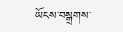ཡོངས་བསྒྲགས་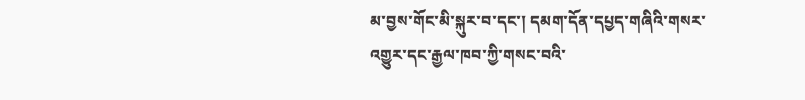མ་བྱས་གོང་མི་སྐུར་བ་དང་། དམག་དོན་དཔྱད་གཞིའི་གསར་འགྱུར་དང་རྒྱལ་ཁབ་ཀྱི་གསང་བའི་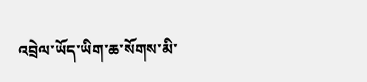འབྲེལ་ཡོད་ཡིག་ཆ་སོགས་མི་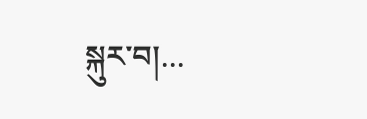སྐུར་བ།...